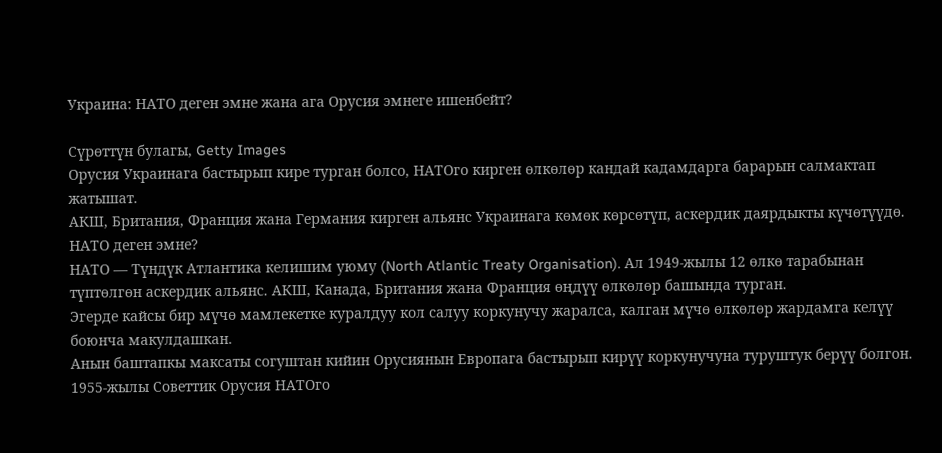Украина: НАТО деген эмне жана ага Орусия эмнеге ишенбейт?

Сүрөттүн булагы, Getty Images
Орусия Украинага бастырып кире турган болсо, НАТОго кирген өлкөлөр кандай кадамдарга барарын салмактап жатышат.
АКШ, Британия, Франция жана Германия кирген альянс Украинага көмөк көрсөтүп, аскердик даярдыкты күчөтүүдө.
НАТО деген эмне?
НАТО — Түндүк Атлантика келишим уюму (North Atlantic Treaty Organisation). Ал 1949-жылы 12 өлкө тарабынан түптөлгөн аскердик альянс. АКШ, Канада, Британия жана Франция өңдүү өлкөлөр башында турган.
Эгерде кайсы бир мүчө мамлекетке куралдуу кол салуу коркунучу жаралса, калган мүчө өлкөлөр жардамга келүү боюнча макулдашкан.
Анын баштапкы максаты согуштан кийин Орусиянын Европага бастырып кирүү коркунучуна туруштук берүү болгон.
1955-жылы Советтик Орусия НАТОго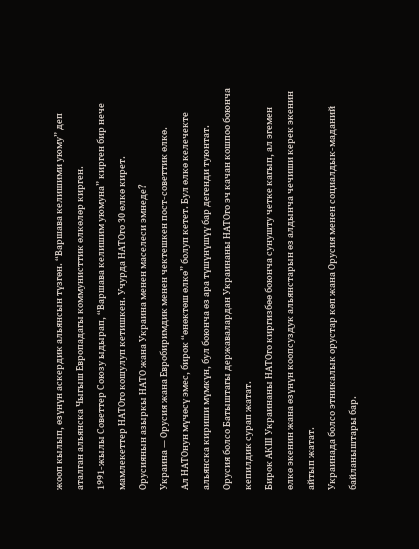жооп кылып, өзүнүн аскердик альянсын түзгөн. “Варшава келишими уюму” деп аталган альянска Чыгыш Европадагы коммунисттик өлкөлөр кирген.
1991-жылы Советтер Союзу ыдырап, “Варшава келишим уюмуна” кирген бир нече мамлекеттер НАТОго кошулуп кетишкен. Учурда НАТОго 30 өлкө кирет.
Орусиянын азыркы НАТО жана Украина менен маселеси эмнеде?
Украина — Орусия жана Евробиримдик менен чектешкен пост-советтик өлкө.
Ал НАТОнун мүчөсү эмес, бирок “өнөктөш өлкө” болуп кетет. Бул өлкө келечекте альянска кириши мүмкүн, бул боюнча өз ара түшүнүшүү бар дегенди туюнтат.
Орусия болсо Батыштагы державалардан Украинаны НАТОго эч качан кошпоо боюнча кепилдик сурап жатат.
Бирок АКШ Украинаны НАТОго киргизбөө боюнча сунушту четке кагып, ал эгемен өлкө экенин жана өзүнүн коопсуздук альянстарын өз алдынча чечиши керек экенин айтып жатат.
Украинада болсо этникалык орустар көп жана Орусия менен социалдык-маданий байланыштары бар.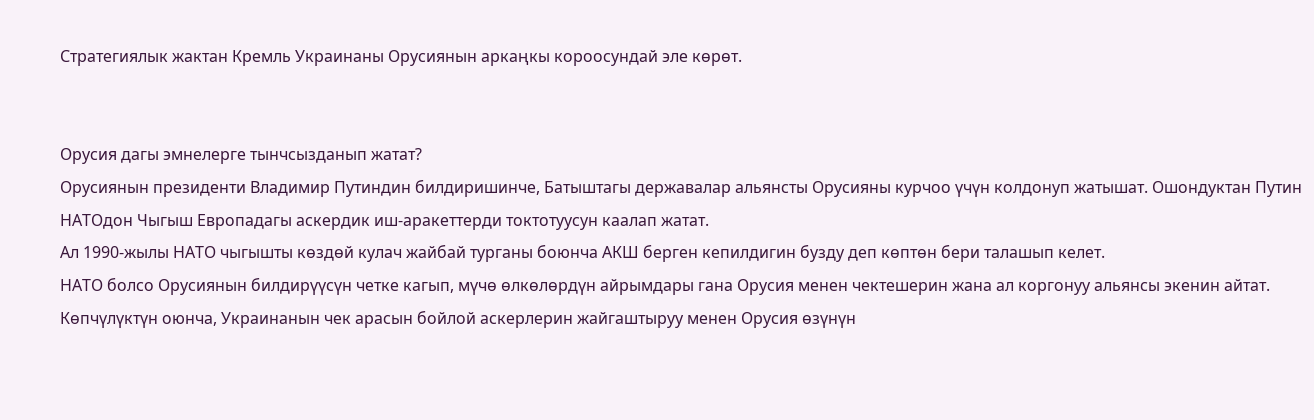Стратегиялык жактан Кремль Украинаны Орусиянын аркаңкы короосундай эле көрөт.


Орусия дагы эмнелерге тынчсызданып жатат?
Орусиянын президенти Владимир Путиндин билдиришинче, Батыштагы державалар альянсты Орусияны курчоо үчүн колдонуп жатышат. Ошондуктан Путин НАТОдон Чыгыш Европадагы аскердик иш-аракеттерди токтотуусун каалап жатат.
Ал 1990-жылы НАТО чыгышты көздөй кулач жайбай турганы боюнча АКШ берген кепилдигин бузду деп көптөн бери талашып келет.
НАТО болсо Орусиянын билдирүүсүн четке кагып, мүчө өлкөлөрдүн айрымдары гана Орусия менен чектешерин жана ал коргонуу альянсы экенин айтат.
Көпчүлүктүн оюнча, Украинанын чек арасын бойлой аскерлерин жайгаштыруу менен Орусия өзүнүн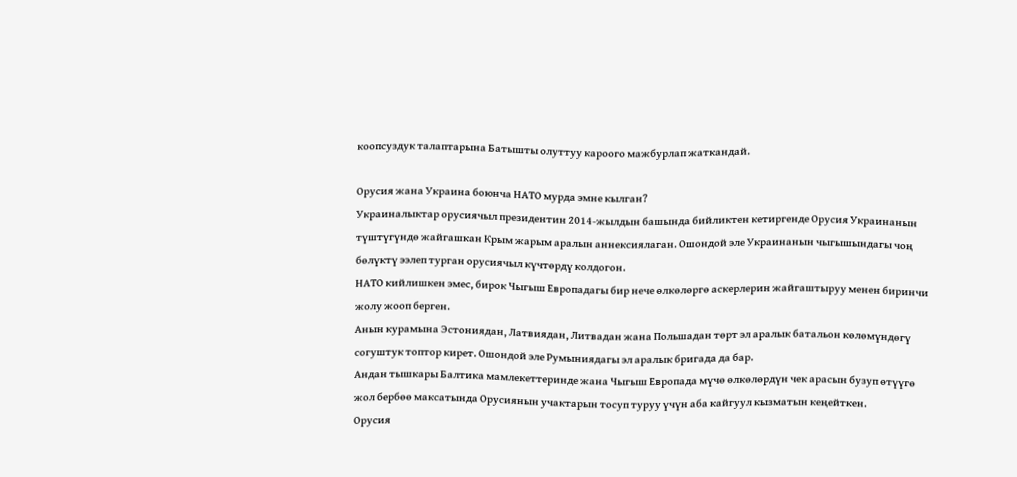коопсуздук талаптарына Батышты олуттуу кароого мажбурлап жаткандай.

Орусия жана Украина боюнча НАТО мурда эмне кылган?
Украиналыктар орусиячыл президентин 2014-жылдын башында бийликтен кетиргенде Орусия Украинанын түштүгүндө жайгашкан Крым жарым аралын аннексиялаган. Ошондой эле Украинанын чыгышындагы чоң бөлүктү ээлеп турган орусиячыл күчтөрдү колдогон.
НАТО кийлишкен эмес, бирок Чыгыш Европадагы бир нече өлкөлөргө аскерлерин жайгаштыруу менен биринчи жолу жооп берген.
Анын курамына Эстониядан, Латвиядан, Литвадан жана Польшадан төрт эл аралык батальон көлөмүндөгү согуштук топтор кирет. Ошондой эле Румыниядагы эл аралык бригада да бар.
Андан тышкары Балтика мамлекеттеринде жана Чыгыш Европада мүчө өлкөлөрдүн чек арасын бузуп өтүүгө жол бербөө максатында Орусиянын учактарын тосуп туруу үчүн аба кайгуул кызматын кеңейткен.
Орусия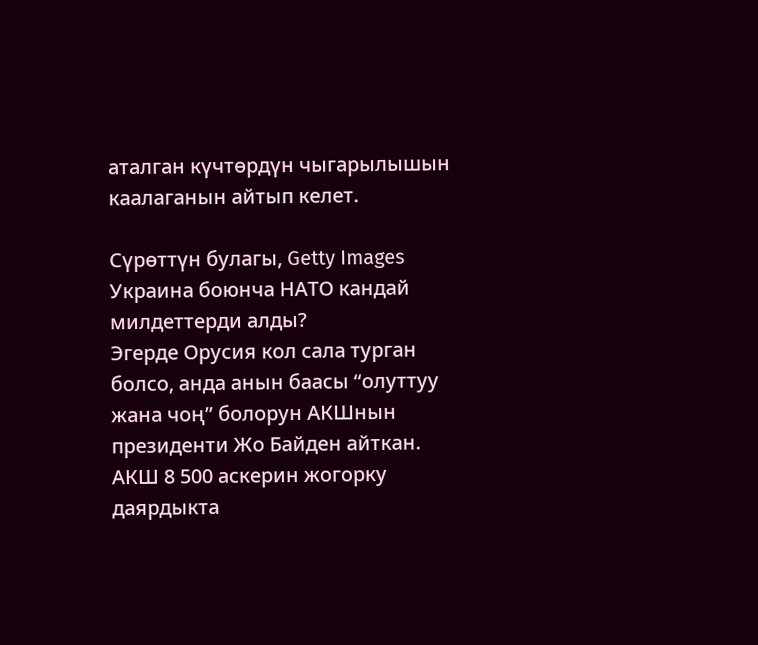аталган күчтөрдүн чыгарылышын каалаганын айтып келет.

Сүрөттүн булагы, Getty Images
Украина боюнча НАТО кандай милдеттерди алды?
Эгерде Орусия кол сала турган болсо, анда анын баасы “олуттуу жана чоң” болорун АКШнын президенти Жо Байден айткан.
АКШ 8 500 аскерин жогорку даярдыкта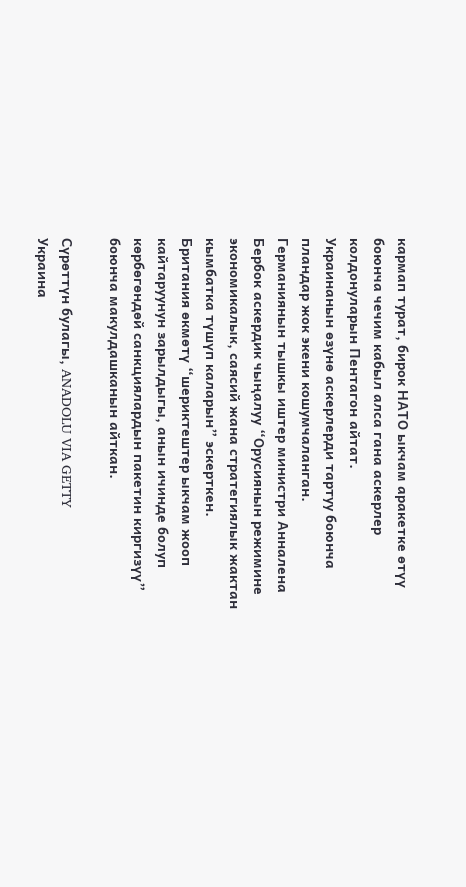кармап турат, бирок НАТО ыкчам аракетке өтүү боюнча чечим кабыл алса гана аскерлер колдонуларын Пентагон айтат.
Украинанын өзүнө аскерлерди тартуу боюнча пландар жок экени кошумчаланган.
Германиянын тышкы иштер министри Анналена Бербок аскердик чыңалуу “Орусиянын режимине экономикалык, саясий жана стратегиялык жактан кымбатка түшүп каларын” эскерткен.
Британия өкмөтү “шериктештер ыкчам жооп кайтаруунун зарылдыгы, анын ичинде болуп көрбөгөндөй санкциялардын пакетин киргизүү” боюнча макулдашканын айткан.

Сүрөттүн булагы, ANADOLU VIA GETTY
Украина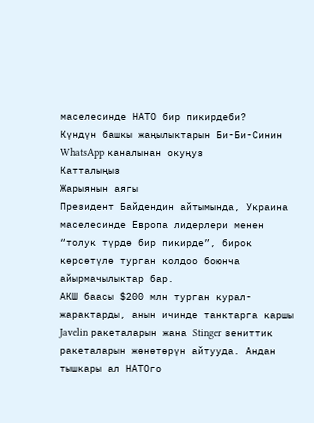маселесинде НАТО бир пикирдеби?
Күндүн башкы жаңылыктарын Би-Би-Синин WhatsApp каналынан окуңуз
Катталыңыз
Жарыянын аягы
Президент Байдендин айтымында, Украина маселесинде Европа лидерлери менен “толук түрдө бир пикирде”, бирок көрсөтүлө турган колдоо боюнча айырмачылыктар бар.
АКШ баасы $200 млн турган курал-жарактарды, анын ичинде танктарга каршы Javelin ракеталарын жана Stinger зениттик ракеталарын жөнөтөрүн айтууда. Андан тышкары ал НАТОго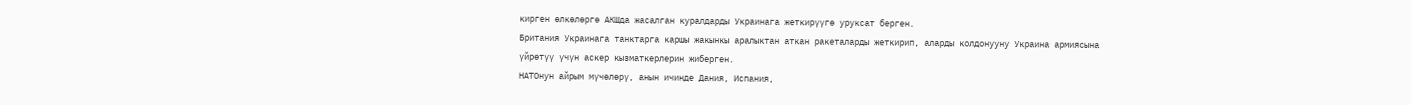кирген өлкөлөргө АКШда жасалган куралдарды Украинага жеткирүүгө уруксат берген.
Британия Украинага танктарга каршы жакынкы аралыктан аткан ракеталарды жеткирип, аларды колдонууну Украина армиясына үйрөтүү үчүн аскер кызматкерлерин жиберген.
НАТОнун айрым мүчөлөрү, анын ичинде Дания, Испания,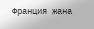Франция жана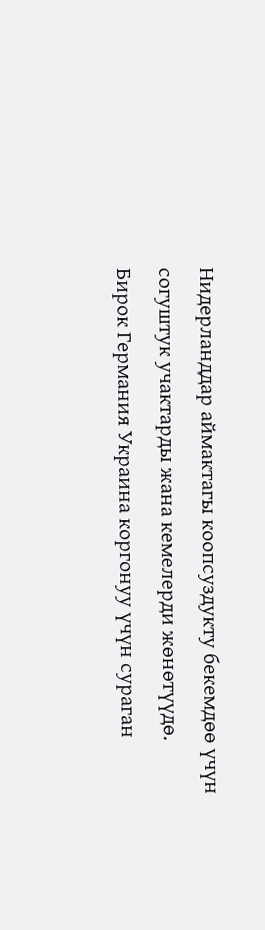Нидерланддар аймактагы коопсуздукту бекемдөө үчүн согуштук учактарды жана кемелерди жөнөтүүдө.
Бирок Германия Украина коргонуу үчүн сураган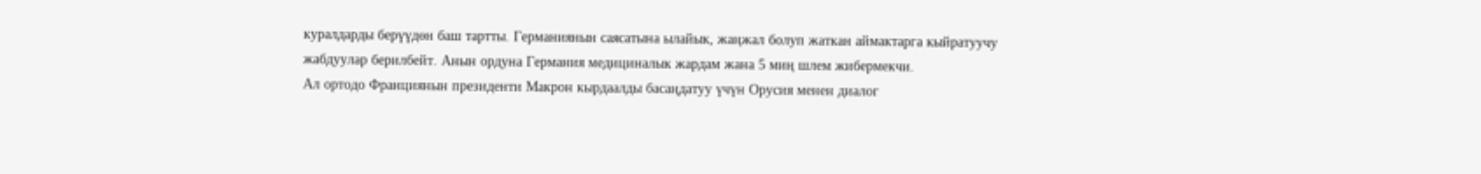куралдарды берүүдөн баш тартты. Германиянын саясатына ылайык, жаңжал болуп жаткан аймактарга кыйратуучу жабдуулар берилбейт. Анын ордуна Германия медициналык жардам жана 5 миң шлем жибермекчи.
Ал ортодо Франциянын президенти Макрон кырдаалды басаңдатуу үчүн Орусия менен диалог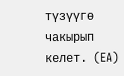түзүүгө чакырып келет. (EA)